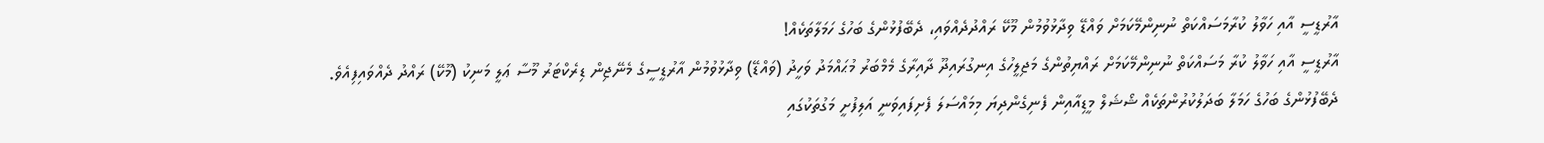އާރުޑީސީ އާއި ހަވާލު ކުރާމަސައްކަތް ނުނިންމޭކަމަށް ވައްޑޭ ވިދާޅުވުމުން މޫކޭ ރައްދުދެއްވައި، ދެބޭފުޅުންގެ ބަހުގެ ހަމަލާތަކެއް!
އާރުޑީސީ އާއި ހަވާލު ކުރާ މަސައްކަތް ނުނިންމޭކަމަށް ރައްޔިތުންގެ މަޖިލީހުގެ އިނގުރައިދޫ ދާއިރާގެ މެމްބަރު މުޙައްމަދު ވަހީދު (ވައްޑޭ) ވިދާޅުވުމުން އާރުޑީސީގެ މެނޭޖިން ޑިރެކްޓަރު މޫސާ ޢަލީ މަނިކު (މޫކޭ) ރައްދު ދެއްވައިފިއެވެ.
ދެބޭފުޅުންގެ ބަހުގެ ހަމަލާ ބަދަލުކުރުންތަކެއް ޝޯޝަލް މީޑިއާއިން ފެނިގެންދިޔަ މިމައްސަލަ ފެށިފައިވަނީ އަލިފުށީ މަގުތަކުގައި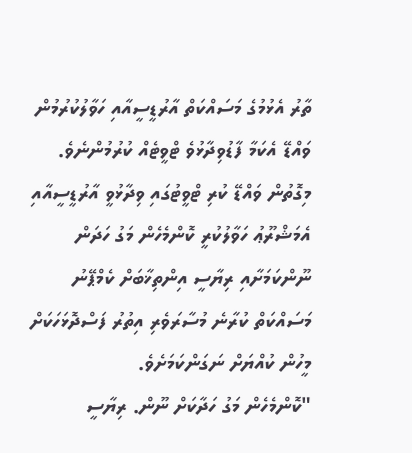ތާރު އެޅުމުގެ މަސައްކަތް އާރުޑީސީއާއި ހަވާލުކުރުމުން ވައްޑޭ އެކަމާ ފާޑުވިދާޅުވެ ޓްވީޓެއް ކުރުމުންނެވެ. މިގޮތުން ވައްޑޭ ކުރި ޓްވީޓުގައި ވިދާޅުވީ އާރުޑީސީއާއި އެމަޝްރޫޢު ހަވާލުކުރީ ކޮންމެހެން މަގު ހަދަން ނޫންކަމަށާއި ރިޔާސީ އިންތިޚާބަށް ކެމްޕޭނު މަސައްކަތް ކުރާނެ މުސާރަވެރި އިތުރު ފަސްދޮޅަހަކަށް މީހުން ކުއްޔަށް ނަގަންކަމަށެވެ.
"ކޮންމެހެން މަގު ހަދާކަށް ނޫން. ރިޔާސީ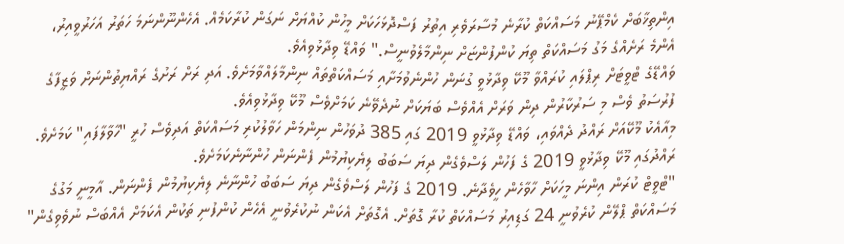އިންތިޚާބަށް ކެމްޕޭނު މަސައްކަތް ކުރާނެ މުސާރަވެރި އިތުރު ފަސްދޮޅަހަކަށް މީހުން ކުއްޔަށް ނަގަން ކުރާކަމެއް. އެހެންނޫންނަމަ ހަތަރު އަހަރުވީއިރު، އެންމެ ރަށެއްގެ މަގު މަސައްކަތް ތިޔަ ކުންފުންޏަށް ނިންމާލެވުނީސް." ވައްޑޭ ވިދާޅުވިއެވެ.
ވައްޑޭގެ ޓްވީޓަށް ރިޕްލައި ކުރައްވާ މޫކޭ ވިދާޅުވީ ގުނަން ހުންނެވުމަށާއި މަސައްކަތްތައް ނިންމާލައްވާމަށެވެ. އަދި ރަށް ރަށުގެ ރައްޔިތުންނަށް ވަޒީފާގެ ފުރުސަތު ވެސް މި ސަރުކާރުން ދިން ވަރަށް އެއްވެސް ބަޔަކަށް ނުދެވޭނެ ކަމަށްވެސް މޫކޭ ވިދާޅުވިއެވެ.
މިއާއެކު މޫކޭއަށް ރައްދު ދެއްވައި، ވައްޑޭ ވިދާޅުވީ 2019 ގައި 385 ދުވަހުން ނިންމަން ހަވާލުކުރި މަސައްކަތް އަދިވެސް ހުރީ "ހާވާލާފައި" ކަމަށެވެ. ރައްދުގައި މޫކޭ ވިދާޅުވީ 2019 ގެ ފަހުން ލަސްވެގެން ދިޔަ ސަބަބު ލިޔެކިޔުމުން ފެންނަން ހުންނާނެކަމަށެވެ.
"ޓްވީޓް ކުރަން އިންނަ މީހަކަށް ހާވާހެން ހީވެދާނެ. 2019 ގެ ފަހުން ލަސްވެގެން ދިޔަ ސަބަބު ހުންނާނެ ލިޔެކިޔުމުން ފެންނަން. އާމީނީ މަގުގެ މަސައްކަތް ޕްލޭން ކުރެވުނީ 24 ގަޑިއިރު މަސައްކަތް ކުރާ ގޮތަށް. އެގޮތަށް އެކަން ނުކުރެވުނީ އެހެން ކުންފުނި ތަކުން އެކަމަށް އެއްބަސް ނުވެވިގެން"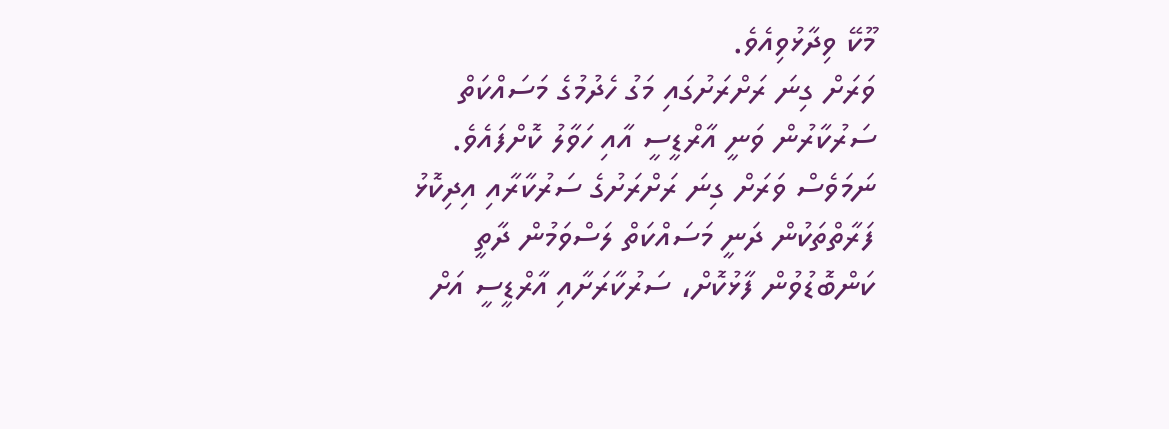މޫކޭ ވިދާޅުވިއެވެ.
ވަރަށް ގިނަ ރަށްރަށުގައި މަގު ހެދުމުގެ މަސައްކަތް ސަރުކާރުން ވަނީ އާރްޑީސީ އާއި ހަވާލު ކޮށްފައެވެ. ނަމަވެސް ވަރަށް ގިނަ ރަށްރަށުގެ ސަރުކާރާއި އިދިކޮޅު ފަރާތްތަކުން ދަނީ މަސައްކަތް ލަސްވަމުން ދާތީ ކަންބޮޑުވުން ފާޅުކޮށް، ސަރުކާރަށާއި އާރްޑީސީ އަށް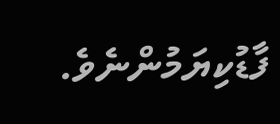ފާޑުކިޔަމުންނެވެ.